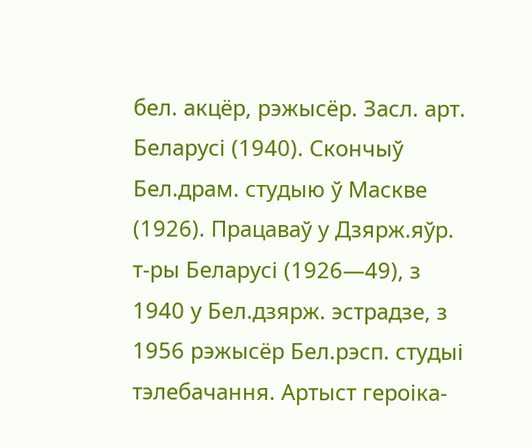бел. акцёр, рэжысёр. Засл. арт. Беларусі (1940). Скончыў Бел.драм. студыю ў Маскве (1926). Працаваў у Дзярж.яўр. т-ры Беларусі (1926—49), з 1940 у Бел.дзярж. эстрадзе, з 1956 рэжысёр Бел.рэсп. студыі тэлебачання. Артыст героіка-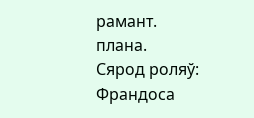рамант. плана. Сярод роляў: Франдоса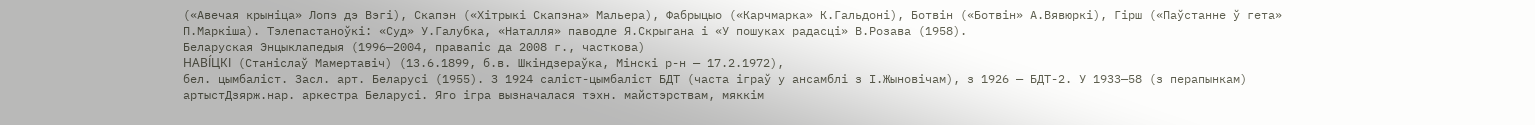(«Авечая крыніца» Лопэ дэ Вэгі), Скапэн («Хітрыкі Скапэна» Мальера), Фабрыцыо («Карчмарка» К.Гальдоні), Ботвін («Ботвін» А.Вявюркі), Гірш («Паўстанне ў гета» П.Маркіша). Тэлепастаноўкі: «Суд» У.Галубка, «Наталля» паводле Я.Скрыгана і «У пошуках радасці» В.Розава (1958).
Беларуская Энцыклапедыя (1996—2004, правапіс да 2008 г., часткова)
НАВІ́ЦКІ (Станіслаў Мамертавіч) (13.6.1899, б.в. Шкіндзераўка, Мінскі р-н — 17.2.1972),
бел. цымбаліст. Засл. арт. Беларусі (1955). З 1924 саліст-цымбаліст БДТ (часта іграў у ансамблі з І.Жыновічам), з 1926 — БДТ-2. У 1933—58 (з перапынкам) артыстДзярж.нар. аркестра Беларусі. Яго ігра вызначалася тэхн. майстэрствам, мяккім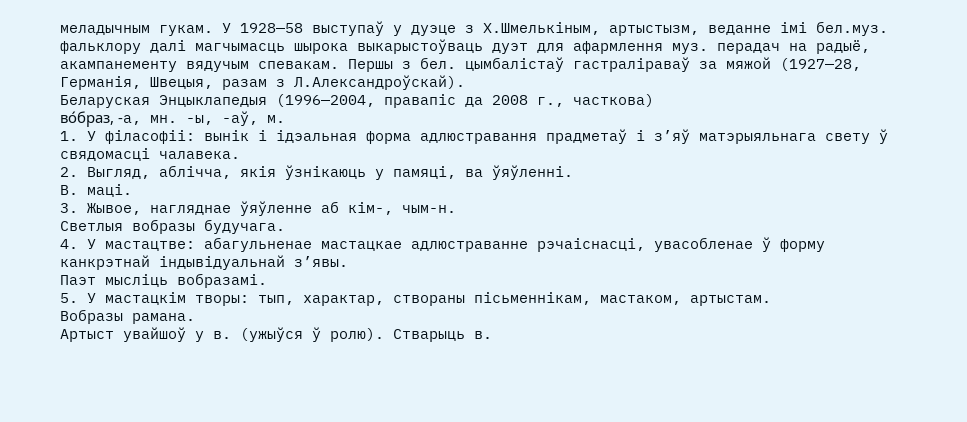меладычным гукам. У 1928—58 выступаў у дуэце з Х.Шмелькіным, артыстызм, веданне імі бел.муз. фальклору далі магчымасць шырока выкарыстоўваць дуэт для афармлення муз. перадач на радыё, акампанементу вядучым спевакам. Першы з бел. цымбалістаў гастраліраваў за мяжой (1927—28, Германія, Швецыя, разам з Л.Александроўскай).
Беларуская Энцыклапедыя (1996—2004, правапіс да 2008 г., часткова)
во́браз, -а, мн. -ы, -аў, м.
1. У філасофіі: вынік і ідэальная форма адлюстравання прадметаў і з’яў матэрыяльнага свету ў свядомасці чалавека.
2. Выгляд, аблічча, якія ўзнікаюць у памяці, ва ўяўленні.
В. маці.
3. Жывое, нагляднае ўяўленне аб кім-, чым-н.
Светлыя вобразы будучага.
4. У мастацтве: абагульненае мастацкае адлюстраванне рэчаіснасці, увасобленае ў форму канкрэтнай індывідуальнай з’явы.
Паэт мысліць вобразамі.
5. У мастацкім творы: тып, характар, створаны пісьменнікам, мастаком, артыстам.
Вобразы рамана.
Артыст увайшоў у в. (ужыўся ў ролю). Стварыць в.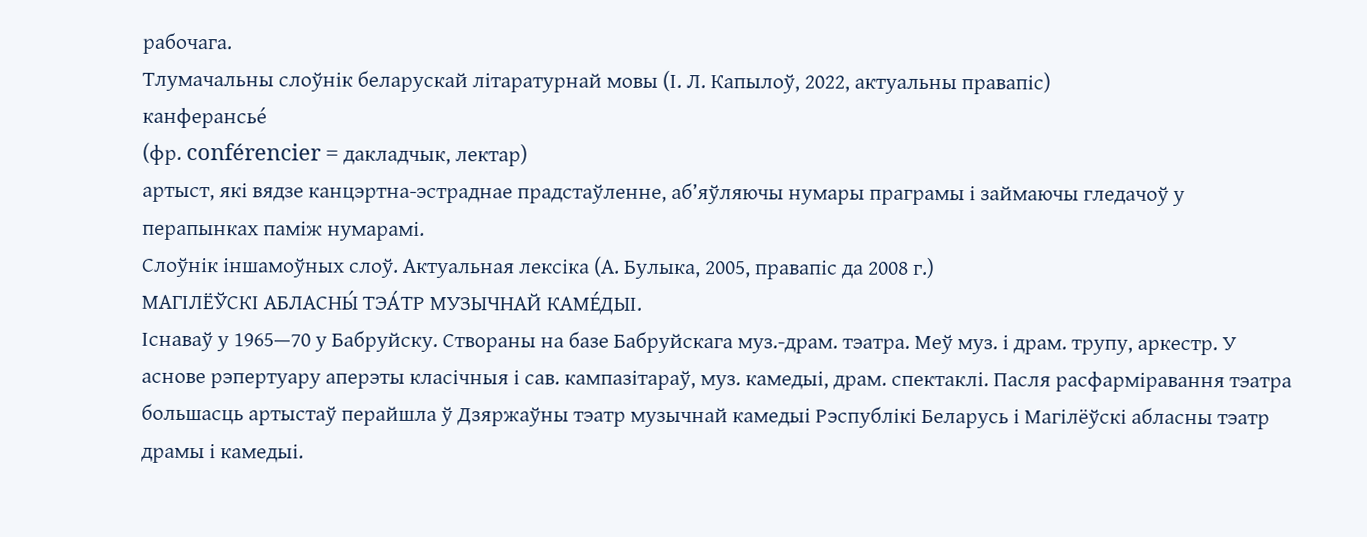рабочага.
Тлумачальны слоўнік беларускай літаратурнай мовы (І. Л. Капылоў, 2022, актуальны правапіс)
канферансье́
(фр. conférencier = дакладчык, лектар)
артыст, які вядзе канцэртна-эстраднае прадстаўленне, аб’яўляючы нумары праграмы і займаючы гледачоў у перапынках паміж нумарамі.
Слоўнік іншамоўных слоў. Актуальная лексіка (А. Булыка, 2005, правапіс да 2008 г.)
МАГІЛЁЎСКІ АБЛАСНЫ́ ТЭА́ТР МУЗЫЧНАЙ КАМЕ́ДЫІ.
Існаваў у 1965—70 у Бабруйску. Створаны на базе Бабруйскага муз.-драм. тэатра. Меў муз. і драм. трупу, аркестр. У аснове рэпертуару аперэты класічныя і сав. кампазітараў, муз. камедыі, драм. спектаклі. Пасля расфарміравання тэатра большасць артыстаў перайшла ў Дзяржаўны тэатр музычнай камедыі Рэспублікі Беларусь і Магілёўскі абласны тэатр драмы і камедыі.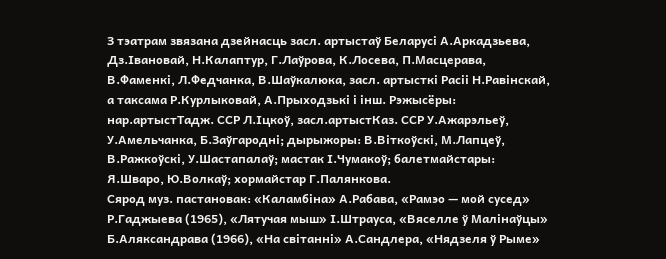З тэатрам звязана дзейнасць засл. артыстаў Беларусі А.Аркадзьева, Дз.Івановай, Н.Калаптур, Г.Лаўрова, К.Лосева, П.Масцерава, В.Фаменкі, Л.Федчанка, В.Шаўкалюка, засл. артысткі Расіі Н.Равінскай, а таксама Р.Курлыковай, А.Прыходзькі і інш. Рэжысёры: нар.артыстТадж. ССР Л.Іцкоў, засл.артыстКаз. ССР У.Ажарэльеў, У.Амельчанка, Б.Заўгародні; дырыжоры: В.Віткоўскі, М.Лапцеў, В.Ражкоўскі, У.Шастапалаў; мастак І.Чумакоў; балетмайстары: Я.Шваро, Ю.Волкаў; хормайстар Г.Палянкова.
Сярод муз. пастановак: «Каламбіна» А.Рабава, «Рамэо — мой сусед» Р.Гаджыева (1965), «Лятучая мыш» І.Штрауса, «Вяселле ў Малінаўцы» Б.Аляксандрава (1966), «На світанні» А.Сандлера, «Нядзеля ў Рыме»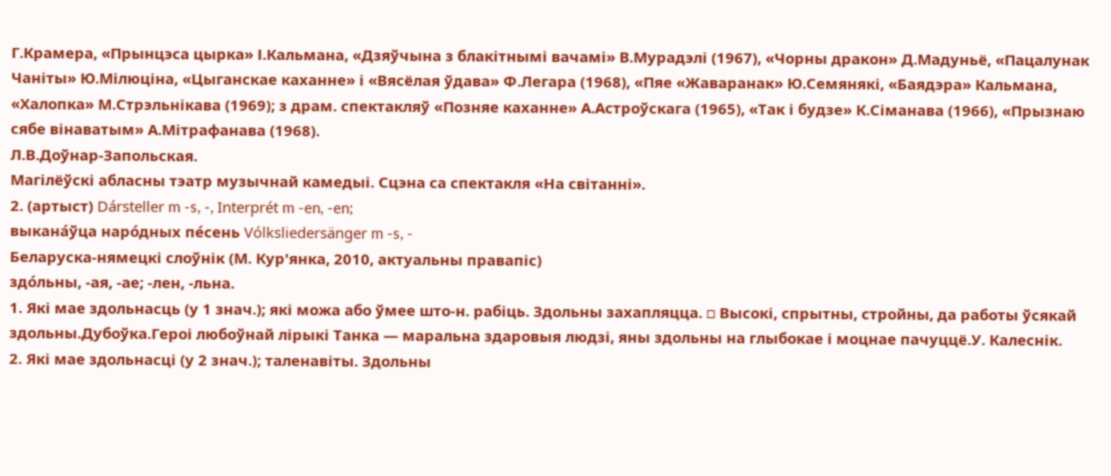Г.Крамера, «Прынцэса цырка» І.Кальмана, «Дзяўчына з блакітнымі вачамі» В.Мурадэлі (1967), «Чорны дракон» Д.Мадуньё, «Пацалунак Чаніты» Ю.Мілюціна, «Цыганскае каханне» і «Вясёлая ўдава» Ф.Легара (1968), «Пяе «Жаваранак» Ю.Семянякі, «Баядэра» Кальмана, «Халопка» М.Стрэльнікава (1969); з драм. спектакляў «Позняе каханне» А.Астроўскага (1965), «Так і будзе» К.Сіманава (1966), «Прызнаю сябе вінаватым» А.Мітрафанава (1968).
Л.В.Доўнар-Запольская.
Магілёўскі абласны тэатр музычнай камедыі. Сцэна са спектакля «На світанні».
2. (артыст) Dársteller m -s, -, Interprét m -en, -en;
выкана́ўца наро́дных пе́сень Vólksliedersänger m -s, -
Беларуска-нямецкі слоўнік (М. Кур'янка, 2010, актуальны правапіс)
здо́льны, ‑ая, ‑ае; ‑лен, ‑льна.
1. Які мае здольнасць (у 1 знач.); які можа або ўмее што‑н. рабіць. Здольны захапляцца. □ Высокі, спрытны, стройны, да работы ўсякай здольны.Дубоўка.Героі любоўнай лірыкі Танка — маральна здаровыя людзі, яны здольны на глыбокае і моцнае пачуццё.У. Калеснік.
2. Які мае здольнасці (у 2 знач.); таленавіты. Здольны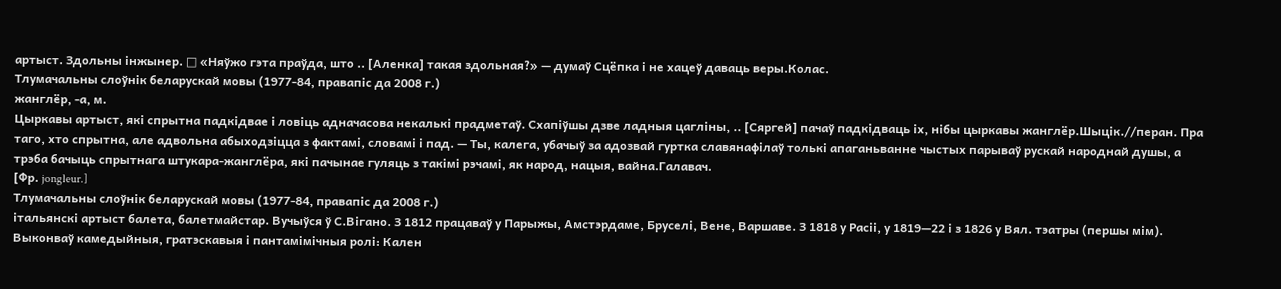артыст. Здольны інжынер. □ «Няўжо гэта праўда, што .. [Аленка] такая здольная?» — думаў Сцёпка і не хацеў даваць веры.Колас.
Тлумачальны слоўнік беларускай мовы (1977-84, правапіс да 2008 г.)
жанглёр, ‑а, м.
Цыркавы артыст, які спрытна падкідвае і ловіць адначасова некалькі прадметаў. Схапіўшы дзве ладныя цагліны, .. [Сяргей] пачаў падкідваць іх, нібы цыркавы жанглёр.Шыцік.//перан. Пра таго, хто спрытна, але адвольна абыходзіцца з фактамі, словамі і пад. — Ты, калега, убачыў за адозвай гуртка славянафілаў толькі апаганьванне чыстых парываў рускай народнай душы, а трэба бачыць спрытнага штукара-жанглёра, які пачынае гуляць з такімі рэчамі, як народ, нацыя, вайна.Галавач.
[Фр. jongleur.]
Тлумачальны слоўнік беларускай мовы (1977-84, правапіс да 2008 г.)
італьянскі артыст балета, балетмайстар. Вучыўся ў С.Вігано. З 1812 працаваў у Парыжы, Амстэрдаме, Бруселі, Вене, Варшаве. З 1818 у Расіі, у 1819—22 і з 1826 у Вял. тэатры (першы мім). Выконваў камедыйныя, гратэскавыя і пантамімічныя ролі: Кален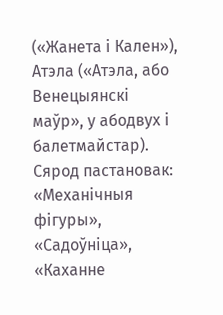(«Жанета і Кален»), Атэла («Атэла, або Венецыянскі маўр», у абодвух і балетмайстар). Сярод пастановак: «Механічныя фігуры», «Садоўніца», «Каханне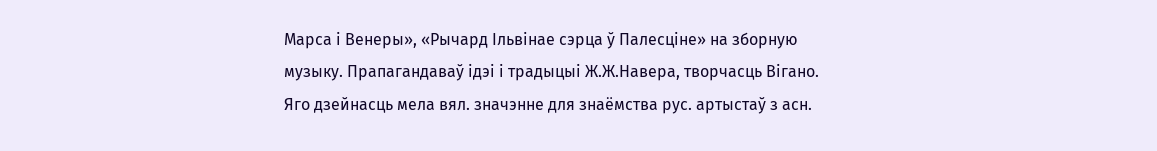Марса і Венеры», «Рычард Ільвінае сэрца ў Палесціне» на зборную музыку. Прапагандаваў ідэі і традыцыі Ж.Ж.Навера, творчасць Вігано. Яго дзейнасць мела вял. значэнне для знаёмства рус. артыстаў з асн.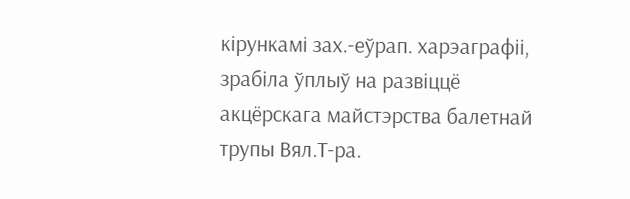кірункамі зах.-еўрап. харэаграфіі, зрабіла ўплыў на развіццё акцёрскага майстэрства балетнай трупы Вял.Т-ра.